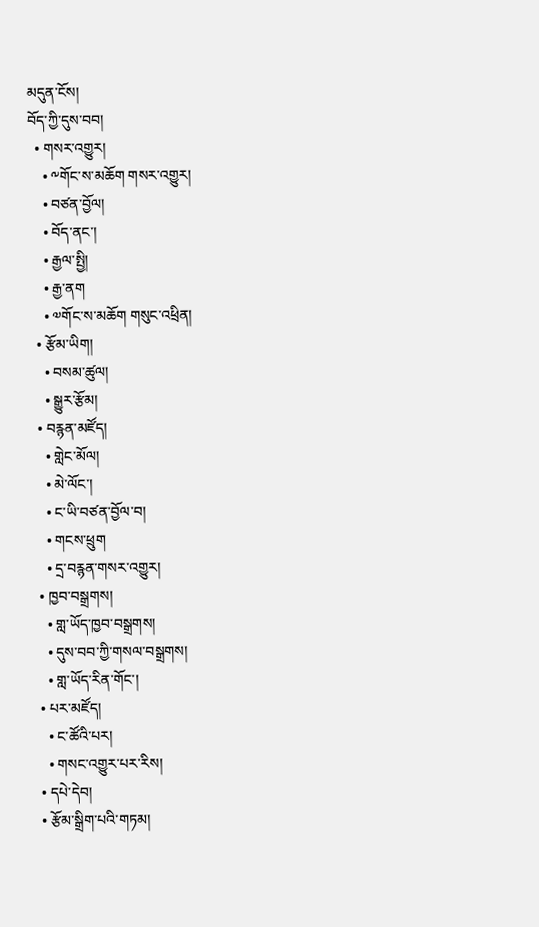མདུན་ངོས།
བོད་ཀྱི་དུས་བབ།
  • གསར་འགྱུར།
    • ༸གོང་ས་མཆོག གསར་འགྱུར།
    • བཙན་བྱོལ།
    • བོད་ནང་།
    • རྒྱལ་སྤྱི།
    • རྒྱ་ནག
    • ༧གོང་ས་མཆོག གསུང་འཕྲིན།
  • རྩོམ་ཡིག།
    • བསམ་ཚུལ།
    • སྒྱུར་རྩོམ།
  • བརྙན་མཛོད།
    • གླེང་མོལ།
    • མེ་ལོང་།
    • ང་ཡི་བཙན་བྱོལ་བ།
    • གངས་ཕྲུག
    • དྲ་བརྙན་གསར་འགྱུར།
  • ཁྱབ་བསྒྲགས།
    • གླ་ཡོད་ཁྱབ་བསྒྲགས།
    • དུས་བབ་ཀྱི་གསལ་བསྒྲགས།
    • གླ་ཡོད་རིན་གོང་།
  • པར་མཛོད།
    • ང་ཚོའི་པར།
    • གསང་འགྱུར་པར་རིས།
  • དཔེ་དེབ།
  • རྩོམ་སྒྲིག་པའི་གཏམ།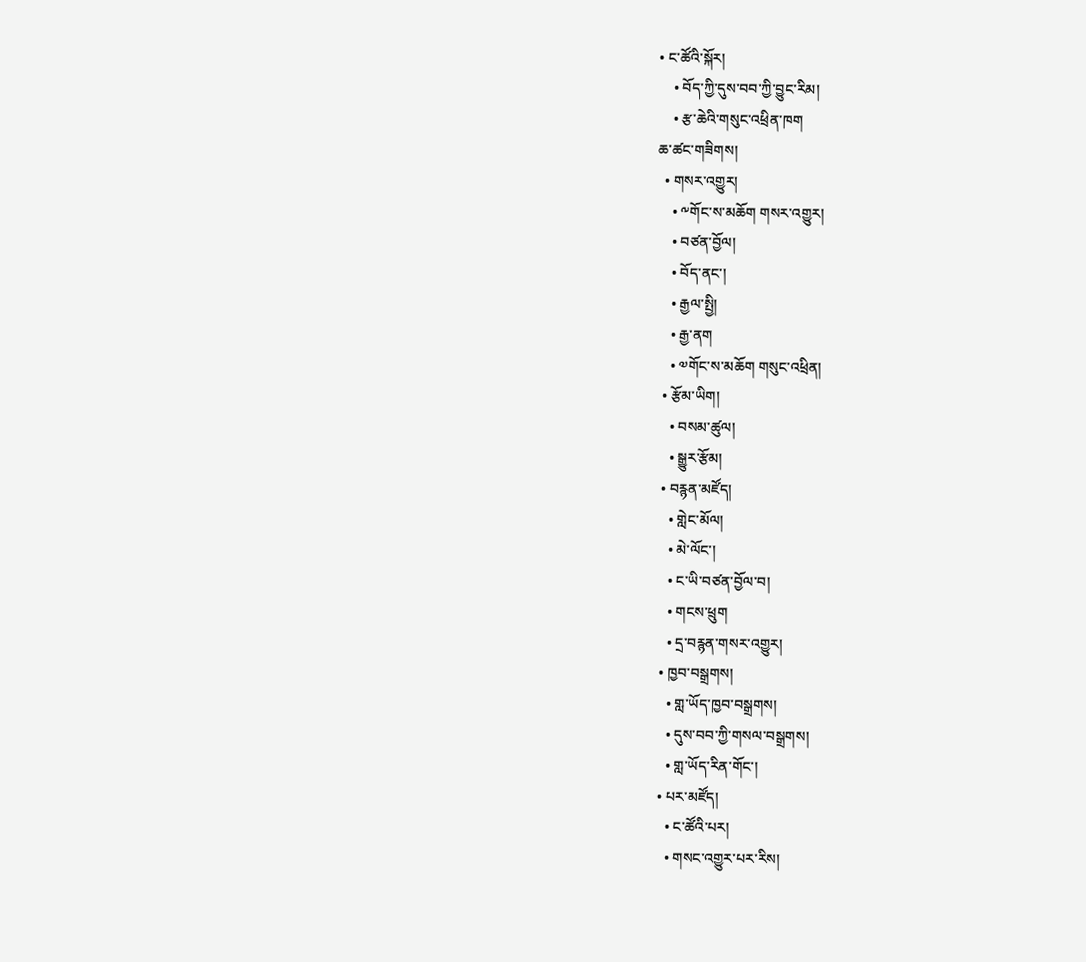• ང་ཚོའི་སྐོར།
    • བོད་ཀྱི་དུས་བབ་ཀྱི་བྱུང་རིམ།
    • རྩ་ཆེའི་གསུང་འཕྲིན་ཁག
ཆ་ཚང་གཟིགས།
  • གསར་འགྱུར།
    • ༸གོང་ས་མཆོག གསར་འགྱུར།
    • བཙན་བྱོལ།
    • བོད་ནང་།
    • རྒྱལ་སྤྱི།
    • རྒྱ་ནག
    • ༧གོང་ས་མཆོག གསུང་འཕྲིན།
  • རྩོམ་ཡིག།
    • བསམ་ཚུལ།
    • སྒྱུར་རྩོམ།
  • བརྙན་མཛོད།
    • གླེང་མོལ།
    • མེ་ལོང་།
    • ང་ཡི་བཙན་བྱོལ་བ།
    • གངས་ཕྲུག
    • དྲ་བརྙན་གསར་འགྱུར།
  • ཁྱབ་བསྒྲགས།
    • གླ་ཡོད་ཁྱབ་བསྒྲགས།
    • དུས་བབ་ཀྱི་གསལ་བསྒྲགས།
    • གླ་ཡོད་རིན་གོང་།
  • པར་མཛོད།
    • ང་ཚོའི་པར།
    • གསང་འགྱུར་པར་རིས།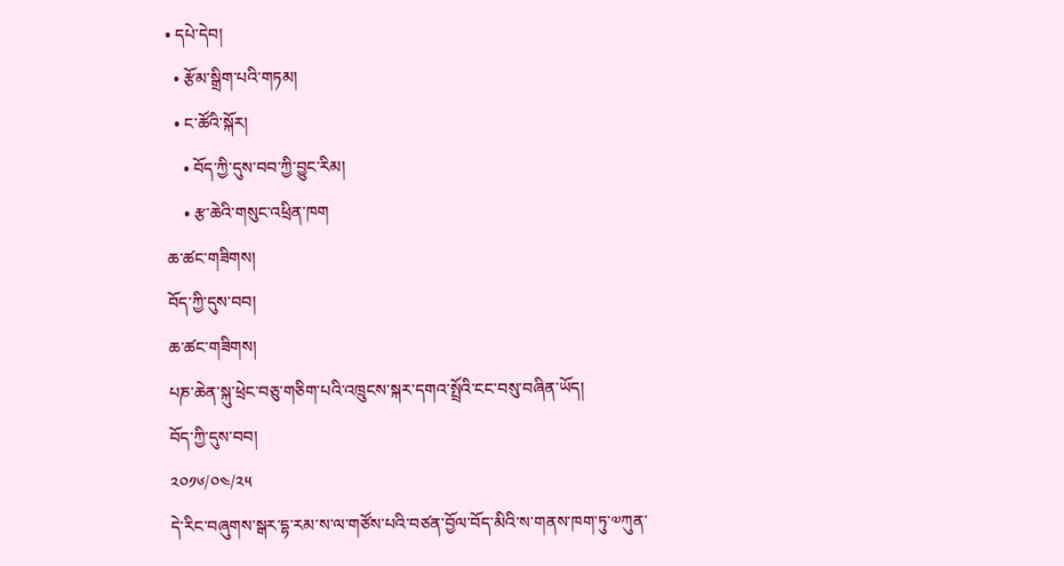• དཔེ་དེབ།
  • རྩོམ་སྒྲིག་པའི་གཏམ།
  • ང་ཚོའི་སྐོར།
    • བོད་ཀྱི་དུས་བབ་ཀྱི་བྱུང་རིམ།
    • རྩ་ཆེའི་གསུང་འཕྲིན་ཁག
ཆ་ཚང་གཟིགས།
བོད་ཀྱི་དུས་བབ།
ཆ་ཚང་གཟིགས།
པཎ་ཆེན་སྐུ་ཕྲེང་བཅུ་གཅིག་པའི་འཁྲུངས་སྐར་དགའ་སྤྲོའི་ངང་བསུ་བཞིན་ཡོད།
བོད་ཀྱི་དུས་བབ།
༢༠༡༦/༠༤/༢༥
དེ་རིང་བཞུགས་སྒར་དྷ་རམ་ས་ལ་གཙོས་པའི་བཙན་བྱོལ་བོད་མིའི་ས་གནས་ཁག་ཏུ་༧ཀུན་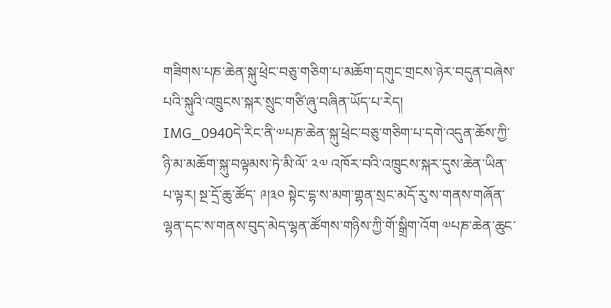གཟིགས་པཎ་ཆེན་སྐུ་ཕྲེང་བཅུ་གཅིག་པ་མཆོག་དགུང་གྲངས་ཉེར་བདུན་བཞེས་པའི་སྐུའི་འཁྲུངས་སྐར་སྲུང་གཙི་ཞུ་བཞིན་ཡོད་པ་རེད།
IMG_0940དེ་རིང་ནི་༧པཎ་ཆེན་སྐུ་ཕྲེང་བཅུ་གཅིག་པ་དགེ་འདུན་ཆོས་ཀྱི་ཉི་མ་མཆོག་སྐུ་བལྟམས་ཏེ་མི་ལོ་ ༢༧ འཁོར་བའི་འཁྲུངས་སྐར་དུས་ཆེན་ཡིན་པ་ལྟར། སྔ་དྲོ་ཆུ་ཚོད་ ༩།༣༠ སྟེང་དྷ་ས་མག་གྷན་སྲང་མདོ་རུ་ས་གནས་གཞོན་ལྷན་དང་ས་གནས་བུད་མེད་ལྷན་ཚོགས་གཉིས་ཀྱི་གོ་སྒྲིག་འོག ༧པཎ་ཆེན་ཆུང་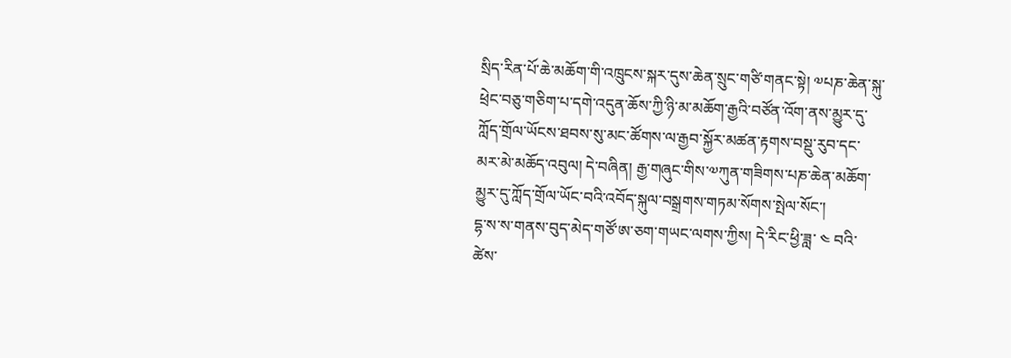སྲིད་རིན་པོ་ཆེ་མཆོག་གི་འཁྲུངས་སྐར་དུས་ཆེན་སྲུང་གཙི་གནང་སྟེ། ༧པཎ་ཆེན་སྐུ་ཕྲེང་བཅུ་གཅིག་པ་དགེ་འདུན་ཆོས་ཀྱི་ཉི་མ་མཆོག་རྒྱའི་བཙོན་འོག་ནས་མྱུར་དུ་ཀློད་གྲོལ་ཡོངས་ཐབས་སུ་མང་ཚོགས་ལ་རྒྱབ་སྐྱོར་མཚན་རྟགས་བསྡུ་རུབ་དང་མར་མེ་མཆོད་འབུལ། དེ་བཞིན། རྒྱ་གཞུང་གིས་༧ཀུན་གཟིགས་པཎ་ཆེན་མཆོག་མྱུར་དུ་ཀློད་གྲོལ་ཡོང་བའི་འབོད་སྐུལ་བསྒྲགས་གཏམ་སོགས་སྤེལ་སོང་།
དྷ་ས་ས་གནས་བུད་མེད་གཙོ་ཨ་ཅག་གཡང་ལགས་ཀྱིས། དེ་རིང་ཕྱི་ཟླ་ ༤ བའི་ཚེས་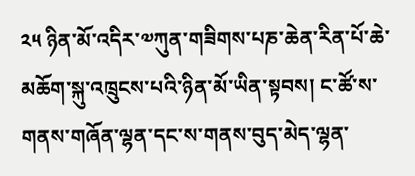༢༥ ཉིན་མོ་འདིར་༧ཀུན་གཟིགས་པཎ་ཆེན་རིན་པོ་ཆེ་མཆོག་སྐུ་འཁྲུངས་པའི་ཉིན་མོ་ཡིན་སྟབས། ང་ཚོ་ས་གནས་གཞོན་ལྷན་དང་ས་གནས་བུད་མེད་ལྷན་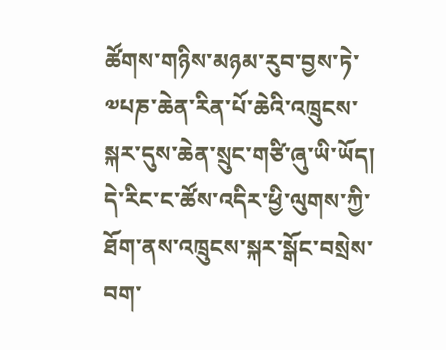ཚོགས་གཉིས་མཉམ་རུབ་བྱས་ཏེ་༧པཎ་ཆེན་རིན་པོ་ཆེའི་འཁྲུངས་སྐར་དུས་ཆེན་སྲུང་གཙི་ཞུ་ཡི་ཡོད། དེ་རིང་ང་ཚོས་འདིར་ཕྱི་ལུགས་ཀྱི་ཐོག་ནས་འཁྲུངས་སྐར་སྒོང་བསྲེས་བག་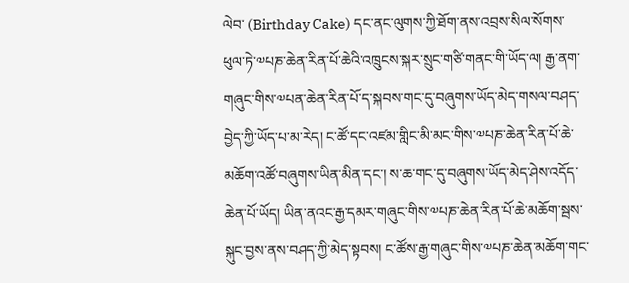ལེབ་ (Birthday Cake) དང་ནང་ལུགས་ཀྱི་ཐོག་ནས་འབྲས་སིལ་སོགས་ཕུལ་ཏེ་༧པཎ་ཆེན་རིན་པོ་ཆེའི་འཁྲུངས་སྐར་སྲུང་གཙི་གནང་གི་ཡོད་ལ། རྒྱ་ནག་གཞུང་གིས་༧པན་ཆེན་རིན་པོ་ད་སྐབས་གང་དུ་བཞུགས་ཡོད་མེད་གསལ་བཤད་བྱེད་ཀྱི་ཡོད་པ་མ་རེད། ང་ཚོ་དང་འཛམ་གླིང་མི་མང་གིས་༧པཎ་ཆེན་རིན་པོ་ཆེ་མཆོག་འཚོ་བཞུགས་ཡིན་མིན་དང་། ས་ཆ་གང་དུ་བཞུགས་ཡོད་མེད་ཤེས་འདོད་ཆེན་པོ་ཡོད། ཡིན་ནའང་རྒྱ་དམར་གཞུང་གིས་༧པཎ་ཆེན་རིན་པོ་ཆེ་མཆོག་སྦས་སྐུང་བྱས་ནས་བཤད་ཀྱི་མེད་སྟབས། ང་ཚོས་རྒྱ་གཞུང་གིས་༧པཎ་ཆེན་མཆོག་གང་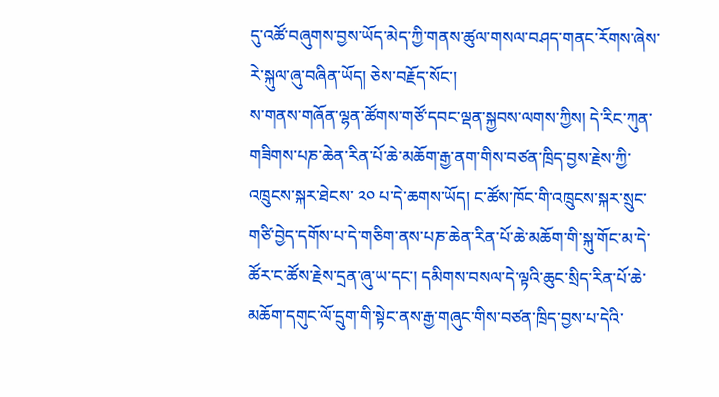དུ་འཚོ་བཞུགས་བྱས་ཡོད་མེད་ཀྱི་གནས་ཚུལ་གསལ་བཤད་གནང་རོགས་ཞེས་རེ་སྐུལ་ཞུ་བཞིན་ཡོད། ཅེས་བརྗོད་སོང་།
ས་གནས་གཞོན་ལྷན་ཚོགས་གཙོ་དབང་ལྡན་སྐྱབས་ལགས་ཀྱིས། དེ་རིང་ཀུན་གཟིགས་པཎ་ཆེན་རིན་པོ་ཆེ་མཆོག་རྒྱ་ནག་གིས་བཙན་ཁྲིད་བྱས་རྗེས་ཀྱི་འཁྲུངས་སྐར་ཐེངས་ ༢༠ པ་དེ་ཆགས་ཡོད། ང་ཚོས་ཁོང་གི་འཁྲུངས་སྐར་སྲུང་གཙི་བྱེད་དགོས་པ་དེ་གཅིག་ནས་པཎ་ཆེན་རིན་པོ་ཆེ་མཆོག་གི་སྐུ་གོང་མ་དེ་ཚོར་ང་ཚོས་རྗེས་དྲན་ཞུ་ཡ་དང་། དམིགས་བསལ་དེ་ལྟའི་ཆུང་སྲིད་རིན་པོ་ཆེ་མཆོག་དགུང་ལོ་དྲུག་གི་སྟེང་ནས་རྒྱ་གཞུང་གིས་བཙན་ཁྲིད་བྱས་པ་དེའི་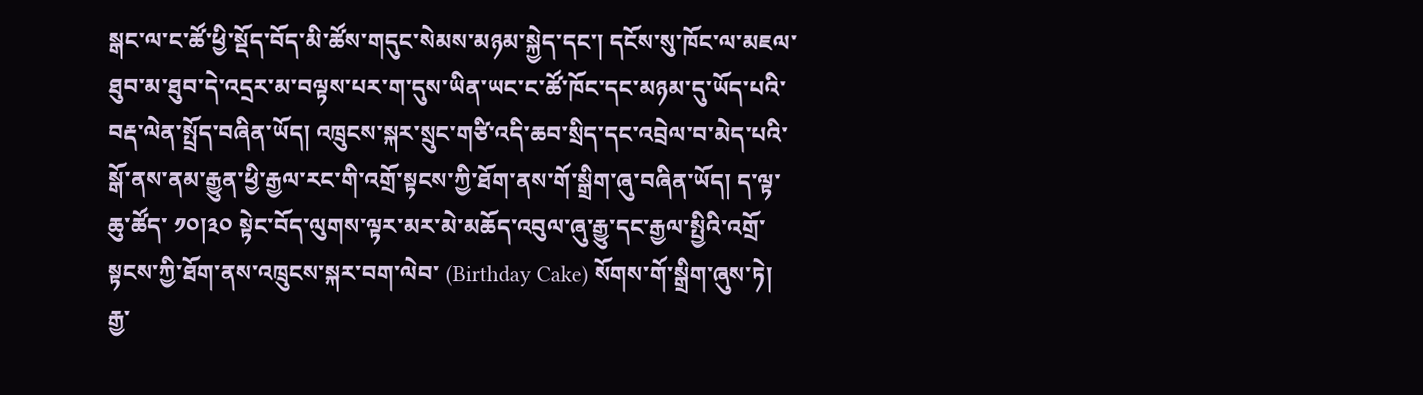སྒང་ལ་ང་ཚོ་ཕྱི་སྡོད་བོད་མི་ཚོས་གདུང་སེམས་མཉམ་སྐྱེད་དང་། དངོས་སུ་ཁོང་ལ་མཇལ་ཐུབ་མ་ཐུབ་དེ་འདྲར་མ་བལྟས་པར་ག་དུས་ཡིན་ཡང་ང་ཚོ་ཁོང་དང་མཉམ་དུ་ཡོད་པའི་བརྡ་ལེན་སྤྲོད་བཞིན་ཡོད། འཁྲུངས་སྐར་སྲུང་གཙི་འདི་ཆབ་སྲིད་དང་འབྲེལ་བ་མེད་པའི་སྒོ་ནས་ནམ་རྒྱུན་ཕྱི་རྒྱལ་རང་གི་འགྲོ་སྟངས་ཀྱི་ཐོག་ནས་གོ་སྒྲིག་ཞུ་བཞིན་ཡོད། ད་ལྟ་ཆུ་ཚོད་ ༡༠།༣༠ སྟེང་བོད་ལུགས་ལྟར་མར་མེ་མཆོད་འབུལ་ཞུ་རྒྱུ་དང་རྒྱལ་སྤྱིའི་འགྲོ་སྟངས་ཀྱི་ཐོག་ནས་འཁྲུངས་སྐར་བག་ལེབ་ (Birthday Cake) སོགས་གོ་སྒྲིག་ཞུས་ཏེ། རྒྱ་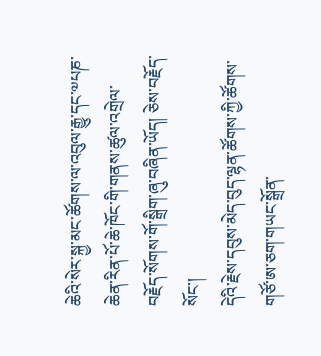ཆེའི་སེར་སྐྱ་མང་ཚོགས་ལ་འབུལ་རྒྱུ་དང་༧པཎ་ཆེན་རིན་པོ་ཆེ་ཁོང་གི་གནས་ཚུལ་འགྲེལ་བརྗོད་སོགས་གོ་སྒྲིག་ཞུ་བཞིན་ཡོད། ཅེས་བརྗོད་སོང་།
དེའི་རྗེས་དབུས་མེད་བུད་ལྷན་ཚོགས་ཀྱི་ཚོགས་གཙོ་ཨ་ཅག་གཡང་སྒྲོན་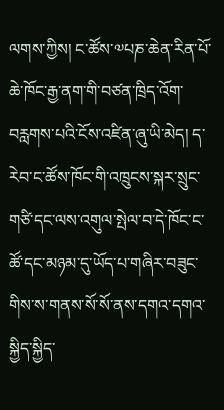ལགས་ཀྱིས། ང་ཚོས་༧པཎ་ཆེན་རིན་པོ་ཆེ་ཁོང་རྒྱ་ནག་གི་བཙན་ཁྲིད་འོག་བརླགས་པའི་ངོས་འཛིན་ཞུ་ཡི་མེད། ད་རེབ་ང་ཚོས་ཁོང་གི་འཁྲུངས་སྐར་སྲུང་གཙི་དང་ལས་འགུལ་སྤེལ་བ་དེ་ཁོང་ང་ཚོ་དང་མཉམ་དུ་ཡོད་པ་གཞིར་བཟུང་གིས་ས་གནས་སོ་སོ་ནས་དགའ་དགའ་སྐྱིད་སྐྱིད་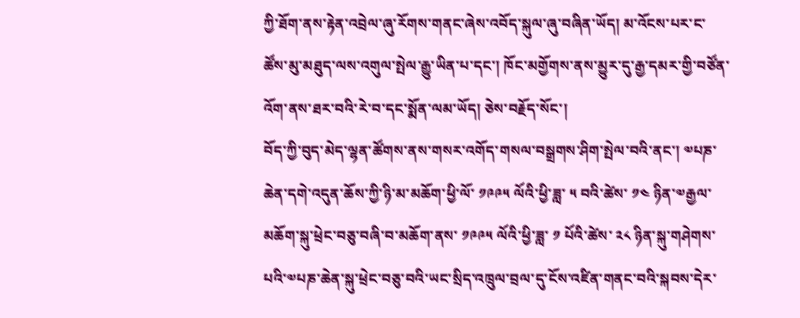ཀྱི་ཐོག་ནས་རྟེན་འབྲེལ་ཞུ་རོགས་གནང་ཞེས་འབོད་སྐུལ་ཞུ་བཞིན་ཡོད། མ་འོངས་པར་ང་ཚོས་མུ་མཐུད་ལས་འགུལ་སྤེལ་རྒྱུ་ཡིན་པ་དང་། ཁོང་མགྱོགས་ནས་མྱུར་དུ་རྒྱ་དམར་གྱི་བཙོན་འོག་ནས་ཐར་བའི་རེ་བ་དང་སྨོན་ལམ་ཡོད། ཅེས་བརྗོད་སོང་།
བོད་ཀྱི་བུད་མེད་ལྷན་ཚོགས་ནས་གསར་འགོད་གསལ་བསྒྲགས་ཤིག་སྤེལ་བའི་ནང་། ༧པཎ་ཆེན་དགེ་འདུན་ཆོས་ཀྱི་ཉི་མ་མཆོག་ཕྱི་ལོ་ ༡༩༩༥ ལོའི་ཕྱི་ཟླ་ ༥ བའི་ཚེས་ ༡༤ ཉིན་༧རྒྱལ་མཆོག་སྐུ་ཕྲེང་བཅུ་བཞི་བ་མཆོག་ནས་ ༡༩༩༥ ལོའི་ཕྱི་ཟླ་ ༡ པོའི་ཚེས་ ༢༨ ཉིན་སྐུ་གཤེགས་པའི་༧པཎ་ཆེན་སྐུ་ཕྲེང་བཅུ་བའི་ཡང་སྲིད་འཁྲུལ་བྲལ་དུ་ངོས་འཛིན་གནང་བའི་སྐབས་དེར་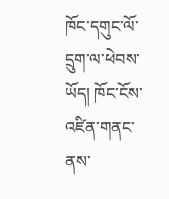ཁོང་དགུང་ལོ་དྲུག་ལ་ཕེབས་ཡོད། ཁོང་ངོས་འཛིན་གནང་ནས་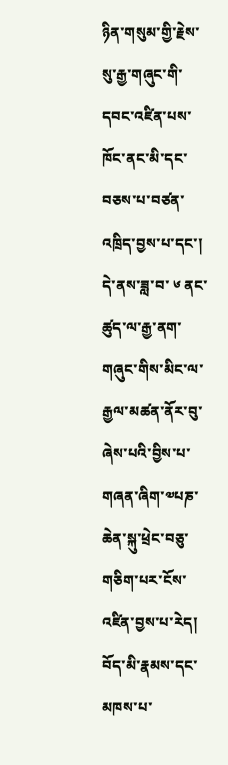ཉིན་གསུམ་གྱི་རྗེས་སུ་རྒྱ་གཞུང་གི་དབང་འཛིན་པས་ཁོང་ནང་མི་དང་བཅས་པ་བཙན་འཁྲིད་བྱས་པ་དང་། དེ་ནས་ཟླ་བ་ ༦ ནང་ཚུད་ལ་རྒྱ་ནག་གཞུང་གིས་མིང་ལ་རྒྱལ་མཚན་ནོར་བུ་ཞེས་པའི་བྱིས་པ་གཞན་ཞིག་༧པཎ་ཆེན་སྐུ་ཕྲེང་བཅུ་གཅིག་པར་ངོས་འཛིན་བྱས་པ་རེད། བོད་མི་རྣམས་དང་མཁས་པ་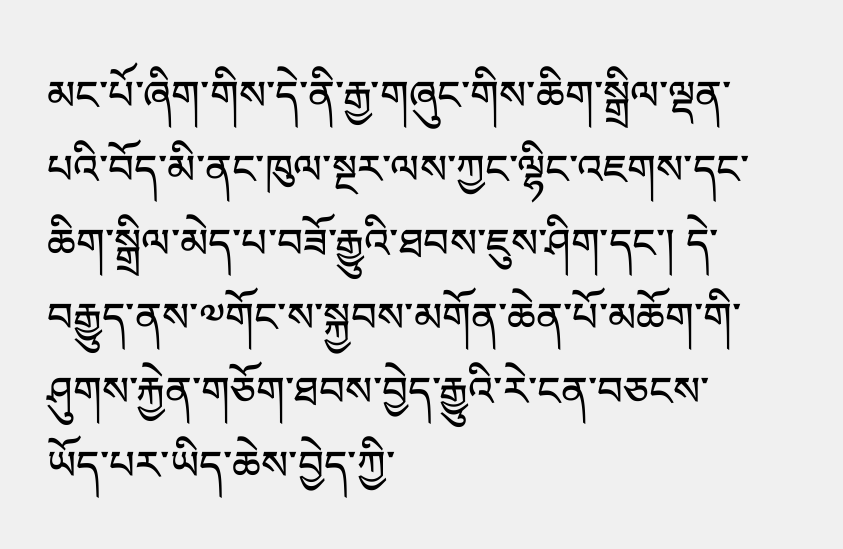མང་པོ་ཞིག་གིས་དེ་ནི་རྒྱ་གཞུང་གིས་ཆིག་སྒྲིལ་ལྡན་པའི་བོད་མི་ནང་ཁུལ་སྔར་ལས་ཀྱང་ལྷིང་འཇགས་དང་ཆིག་སྒྲིལ་མེད་པ་བཟོ་རྒྱུའི་ཐབས་ཇུས་ཤིག་དང་། དེ་བརྒྱུད་ནས་༧གོང་ས་སྐྱབས་མགོན་ཆེན་པོ་མཆོག་གི་ཤུགས་རྐྱེན་གཅོག་ཐབས་བྱེད་རྒྱུའི་རེ་ངན་བཅངས་ཡོད་པར་ཡིད་ཆེས་བྱེད་ཀྱི་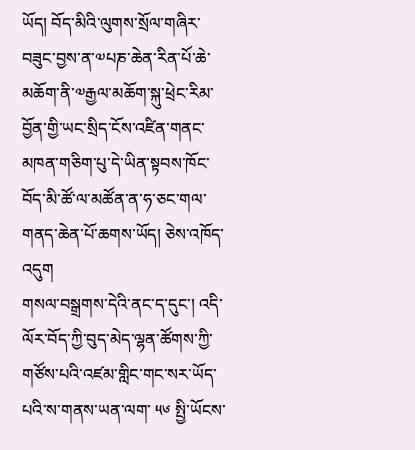ཡོད། བོད་མིའི་ལུགས་སྲོལ་གཞིར་བཟུང་བྱས་ན་༧པཎ་ཆེན་རིན་པོ་ཆེ་མཆོག་ནི་༧རྒྱལ་མཆོག་སྐུ་ཕྲེང་རིམ་བྱོན་གྱི་ཡང་སྲིད་ངོས་འཛིན་གནང་མཁན་གཅིག་པུ་དེ་ཡིན་སྟབས་ཁོང་བོད་མི་ཚོ་ལ་མཚོན་ན་ཧ་ཅང་གལ་གནད་ཆེན་པོ་ཆགས་ཡོད། ཅེས་འཁོད་འདུག
གསལ་བསྒྲགས་དེའི་ནང་ད་དུང་། འདི་ལོར་བོད་ཀྱི་བུད་མེད་ལྷན་ཚོགས་ཀྱི་གཙོས་པའི་འཛམ་གླིང་གང་སར་ཡོད་པའི་ས་གནས་ཡན་ལག་ ༥༦ སྤྱི་ཡོངས་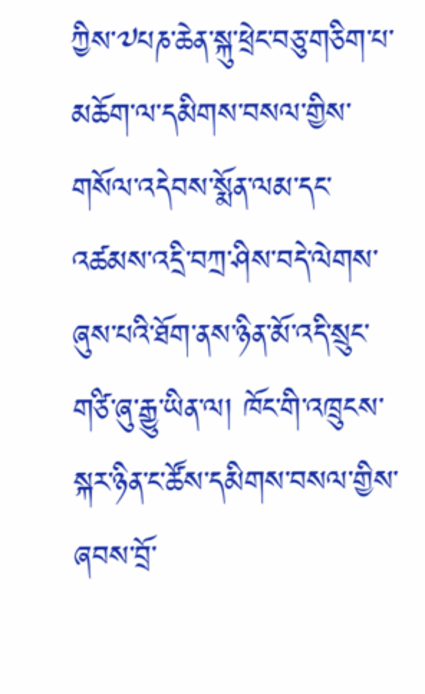ཀྱིས་༧པཎ་ཆེན་སྐུ་ཕྲེང་བཅུ་གཅིག་པ་མཆོག་ལ་དམིགས་བསལ་གྱིས་གསོལ་འདེབས་སྨོན་ལམ་དང་འཚམས་འདྲི་བཀྲ་ཤིས་བདེ་ལེགས་ཞུས་པའི་ཐོག་ནས་ཉིན་མོ་འདི་སྲུང་གཙི་ཞུ་རྒྱུ་ཡིན་ལ། ཁོང་གི་འཁྲུངས་སྐར་ཉིན་ང་ཚོས་དམིགས་བསལ་གྱིས་ཞབས་བྲོ་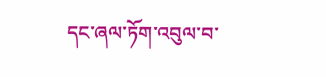དང་ཞལ་ཏོག་འབུལ་བ་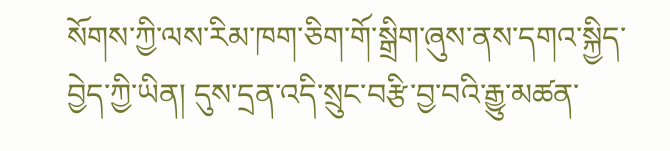སོགས་ཀྱི་ལས་རིམ་ཁག་ཅིག་གོ་སྒྲིག་ཞུས་ནས་དགའ་སྐྱིད་བྱེད་ཀྱི་ཡིན། དུས་དྲན་འདི་སྲུང་བརྩི་བྱ་བའི་རྒྱུ་མཚན་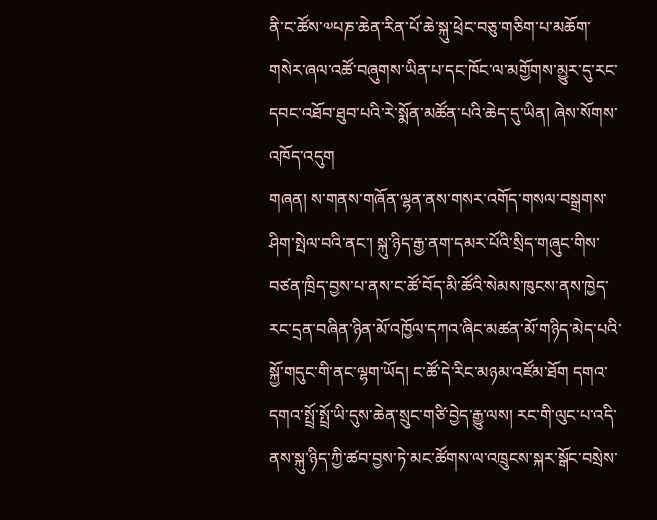ནི་ང་ཚོས་༧པཎ་ཆེན་རིན་པོ་ཆེ་སྐུ་ཕྲེང་བཅུ་གཅིག་པ་མཆོག་གསེར་ཞལ་འཚོ་བཞུགས་ཡིན་པ་དང་ཁོང་ལ་མགྱོགས་མྱུར་དུ་རང་དབང་འཐོབ་ཐུབ་པའི་རེ་སྨོན་མཚོན་པའི་ཆེད་དུ་ཡིན། ཞེས་སོགས་འཁོད་འདུག
གཞན། ས་གནས་གཞོན་ལྷན་ནས་གསར་འགོད་གསལ་བསྒྲགས་ཤིག་སྤེལ་བའི་ནང་། སྐུ་ཉིད་རྒྱ་ནག་དམར་པོའི་སྲིད་གཞུང་གིས་བཙན་ཁྲིད་བྱས་པ་ནས་ང་ཚོ་བོད་མི་ཚོའི་སེམས་ཁུངས་ནས་ཁྱེད་རང་དྲན་བཞིན་ཉིན་མོ་འཁྱོལ་དཀའ་ཞིང་མཚན་མོ་གཉིད་མེད་པའི་སྐྱོ་གདུང་གི་ནང་ལྷག་ཡོད། ང་ཚོ་དེ་རིང་མཉམ་འཛོམ་ཐོག དགའ་དགའ་སྤྲོ་སྤྲོ་ཡི་དུས་ཆེན་སྲུང་གཙི་བྱེད་རྒྱུ་ལས། རང་གི་ལུང་པ་འདི་ནས་སྐུ་ཉིད་ཀྱི་ཚབ་བྱས་ཏེ་མང་ཚོགས་ལ་འཁྲུངས་སྐར་སྒོང་བསྲེས་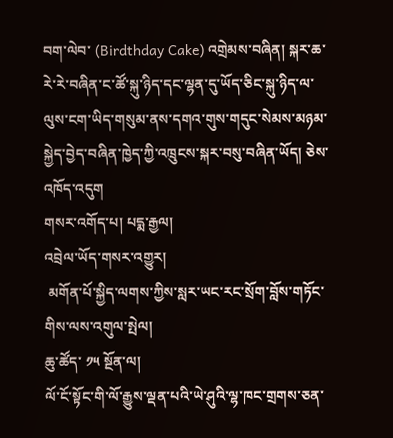བག་ལེབ་ (Birdthday Cake) འགྲེམས་བཞིན། སྐར་ཆ་རེ་རེ་བཞིན་ང་ཚོ་སྐུ་ཉིད་དང་ལྷན་དུ་ཡོད་ཅིང་སྐུ་ཉིད་ལ་ལུས་ངག་ཡིད་གསུམ་ནས་དགའ་གུས་གདུང་སེམས་མཉམ་སྐྱེད་བྱེད་བཞིན་ཁྱེད་ཀྱི་འཁྲུངས་སྐར་བསུ་བཞིན་ཡོད། ཅེས་འཁོད་འདུག
གསར་འགོད་པ། པདྨ་རྒྱལ།
འབྲེལ་ཡོད་གསར་འགྱུར།
 མགོན་པོ་སྐྱིད་ལགས་ཀྱིས་སླར་ཡང་རང་སྲོག་བློས་གཏོང་གིས་ལས་འགུལ་སྤེལ།
ཆུ་ཚོད་ ༡༥ སྔོན་ལ།
ལོ་ངོ་སྟོང་གི་ལོ་རྒྱུས་ལྡན་པའི་ཡེ་ཤུའི་ལྷ་ཁང་གྲགས་ཅན་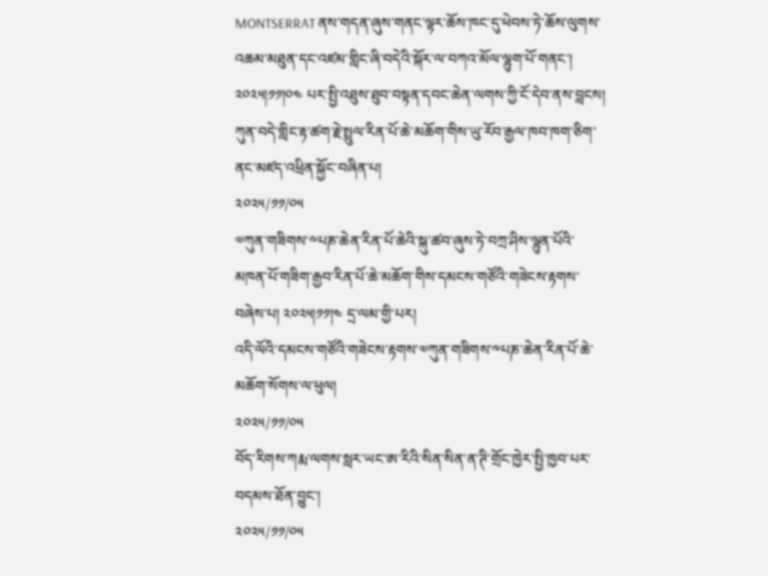MONTSERRAT ནས་གདན་ཞུས་གནང་ལྟར་ཆོས་ཁང་དུ་ཕེབས་ཏེ་ཆོས་ལུགས་འཆམ་མཐུན་དང་འཛམ་གླིང་ཞི་བདེའི་སྐོར་ལ་བཀའ་མོལ་ལྷུག་པོ་གནང་། ༢༠༢༥།༡༡།༠༤ པར་སྤྱི་འཐུས་ཐུབ་བསྟན་དབང་ཆེན་ལགས་ཀྱི་ངོ་དེབ་ནས་བླངས།
ཀུན་བདེ་གླིང་རྟ་ཚག་རྗེ་སྤྲུལ་རིན་པོ་ཆེ་མཆོག་གིས་ཡུ་རོབ་རྒྱལ་ཁབ་ཁག་ཅིག་ནང་མཛད་འཕྲིན་སྐྱོང་བཞིན་པ།
༢༠༢༥/༡༡/༠༥
༧ཀུན་གཟིགས་༸པཎ་ཆེན་རིན་པོ་ཆེའི་སྐུ་ཚབ་ཞུས་ཏེ་བཀྲ་ཤིས་ལྷུན་པོའི་མཁན་པོ་གཟིག་རྒྱབ་རིན་པོ་ཆེ་མཆོག་གིས་དམངས་གཙོའི་གཟེངས་རྟགས་བཞེས་པ། ༢༠༢༥།༡༡།༤ དྲ་ལམ་གྱི་པར།
འདི་ལོའི་དམངས་གཙོའི་གཟེངས་རྟགས་༧ཀུན་གཟིགས་༸པཎ་ཆེན་རིན་པོ་ཆེ་མཆོག་སོགས་ལ་ཕུལ།
༢༠༢༥/༡༡/༠༥
བོད་རིགས་ཀརྨ་ལགས་སླར་ཡང་ཨ་རིའི་སིན་སིན་ན་ཊི་གྲོང་ཁྱེར་སྤྱི་ཁྱབ་པར་བདམས་ཐོན་བྱུང་།
༢༠༢༥/༡༡/༠༥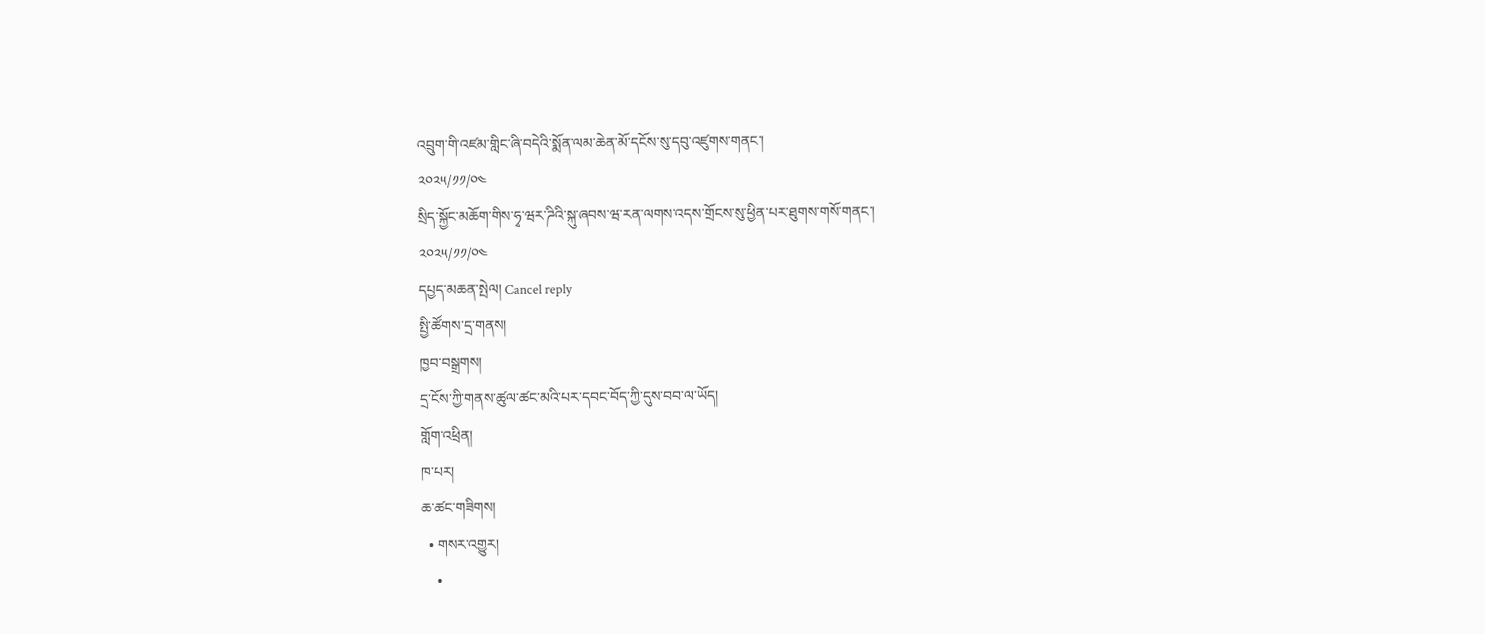འབྲུག་གི་འཛམ་གླིང་ཞི་བདེའི་སྨོན་ལམ་ཆེན་མོ་དངོས་སུ་དབུ་འཛུགས་གནང་།
༢༠༢༥/༡༡/༠༤
སྲིད་སྐྱོང་མཆོག་གིས་ཧྭ་ཝར་ཌིའི་སྐུ་ཞབས་ཝ་རན་ལགས་འདས་གྲོངས་སུ་ཕྱིན་པར་ཐུགས་གསོ་གནང་།
༢༠༢༥/༡༡/༠༤
དཔྱད་མཆན་སྤེལ། Cancel reply
སྤྱི་ཚོགས་དྲ་གནས།
ཁྱབ་བསྒྲགས།
དྲ་ངོས་ཀྱི་གནས་ཚུལ་ཚང་མའི་པར་དབང་བོད་ཀྱི་དུས་བབ་ལ་ཡོད།
གློག་འཕྲིན།
ཁ་པར།
ཆ་ཚང་གཟིགས།
  • གསར་འགྱུར།
    •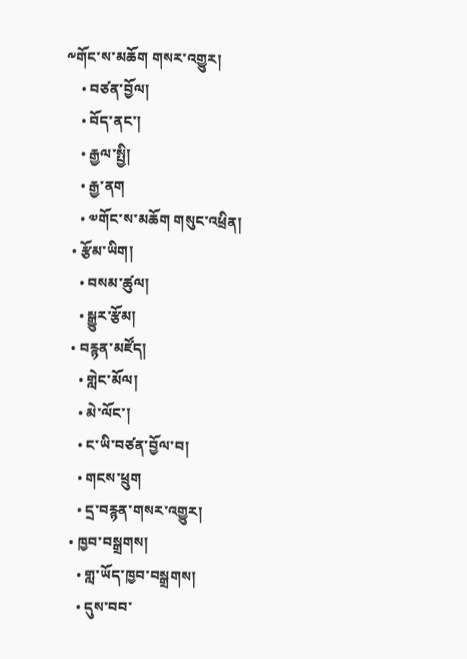༸གོང་ས་མཆོག གསར་འགྱུར།
    • བཙན་བྱོལ།
    • བོད་ནང་།
    • རྒྱལ་སྤྱི།
    • རྒྱ་ནག
    • ༧གོང་ས་མཆོག གསུང་འཕྲིན།
  • རྩོམ་ཡིག།
    • བསམ་ཚུལ།
    • སྒྱུར་རྩོམ།
  • བརྙན་མཛོད།
    • གླེང་མོལ།
    • མེ་ལོང་།
    • ང་ཡི་བཙན་བྱོལ་བ།
    • གངས་ཕྲུག
    • དྲ་བརྙན་གསར་འགྱུར།
  • ཁྱབ་བསྒྲགས།
    • གླ་ཡོད་ཁྱབ་བསྒྲགས།
    • དུས་བབ་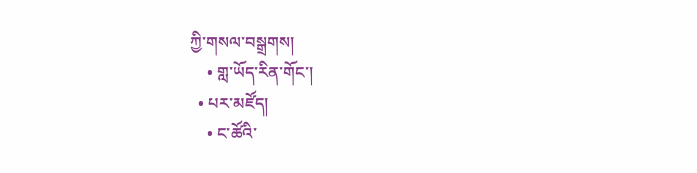ཀྱི་གསལ་བསྒྲགས།
    • གླ་ཡོད་རིན་གོང་།
  • པར་མཛོད།
    • ང་ཚོའི་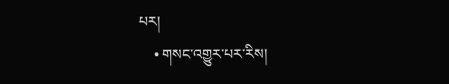པར།
    • གསང་འགྱུར་པར་རིས།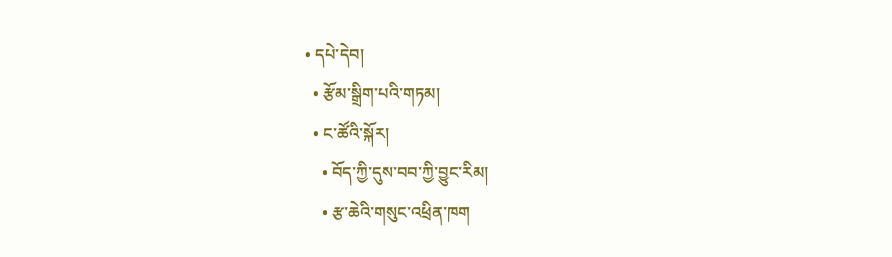• དཔེ་དེབ།
  • རྩོམ་སྒྲིག་པའི་གཏམ།
  • ང་ཚོའི་སྐོར།
    • བོད་ཀྱི་དུས་བབ་ཀྱི་བྱུང་རིམ།
    • རྩ་ཆེའི་གསུང་འཕྲིན་ཁག